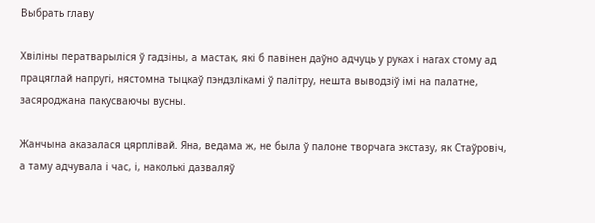Выбрать главу

Хвіліны ператварыліся ў гадзіны, а мастак, які б павінен даўно адчуць у руках і нагах стому ад працяглай напругі, нястомна тыцкаў пэндзлікамі ў палітру, нешта выводзіў імі на палатне, засяроджана пакусваючы вусны.

Жанчына аказалася цярплівай. Яна, ведама ж, не была ў палоне творчага экстазу, як Стаўровіч, а таму адчувала і час, і, наколькі дазваляў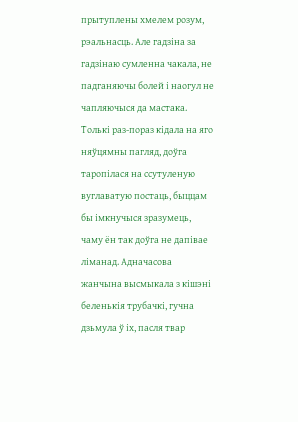прытуплены хмелем розум, рэальнасць. Але гадзіна за гадзінаю сумленна чакала, не падганяючы болей і наогул не чапляючыся да мастака. Толькі раз-пораз кідала на яго няўцямны пагляд, доўга таропілася на ссутуленую вуглаватую постаць, быццам бы імкнучыся зразумець, чаму ён так доўга не дапівае ліманад. Адначасова жанчына высмыкала з кішэні беленькія трубачкі, гучна дзьмула ў іх, пасля твар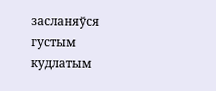засланяўся густым кудлатым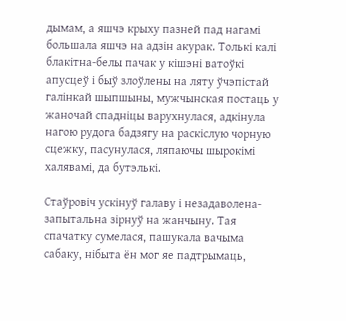дымам, а яшчэ крыху пазней пад нагамі большала яшчэ на адзін акурак. Толькі калі блакітна-белы пачак у кішэні ватоўкі апусцеў і быў злоўлены на ляту ўчэпістай галінкай шыпшыны, мужчынская постаць у жаночай спадніцы варухнулася, адкінула нагою рудога бадзягу на раскіслую чорную сцежку, пасунулася, ляпаючы шырокімі халявамі, да бутэлькі.

Стаўровіч ускінуў галаву і незадаволена-запытальна зірнуў на жанчыну. Тая спачатку сумелася, пашукала вачыма сабаку, нібыта ён мог яе падтрымаць,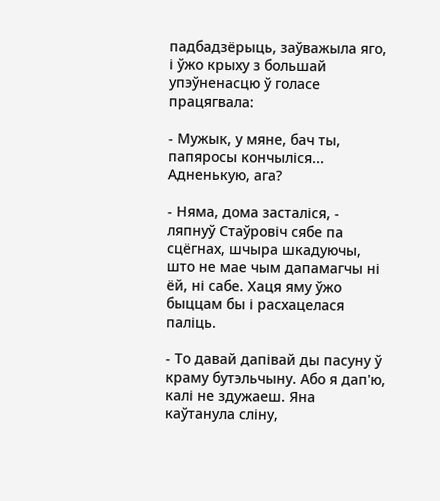падбадзёрыць, заўважыла яго, і ўжо крыху з большай упэўненасцю ў голасе працягвала:

- Мужык, у мяне, бач ты, папяросы кончыліся... Адненькую, ага?

- Няма, дома засталіся, - ляпнуў Стаўровіч сябе па сцёгнах, шчыра шкадуючы, што не мае чым дапамагчы ні ёй, ні сабе. Хаця яму ўжо быццам бы і расхацелася паліць.

- То давай дапівай ды пасуну ў краму бутэльчыну. Або я дап'ю, калі не здужаеш. Яна каўтанула сліну,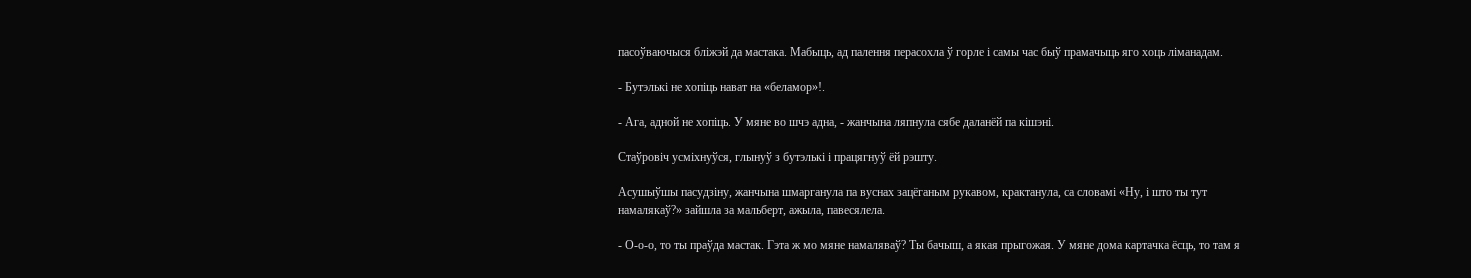пасоўваючыся бліжэй да мастака. Мабыць, ад палення перасохла ў горле і самы час быў прамачыць яго хоць ліманадам.

- Бутэлькі не хопіць нават на «беламор»!.

- Ага, адной не хопіць. У мяне во шчэ адна, - жанчына ляпнула сябе даланёй па кішэні.

Стаўровіч усміхнуўся, глынуў з бутэлькі і працягнуў ёй рэшту.

Асушыўшы пасудзіну, жанчына шмарганула па вуснах зацёганым рукавом, крактанула, са словамі «Ну, і што ты тут намалякаў?» зайшла за мальберт, ажыла, павесялела.

- О-о-о, то ты праўда мастак. Гэта ж мо мяне намаляваў? Ты бачыш, а якая прыгожая. У мяне дома картачка ёсць, то там я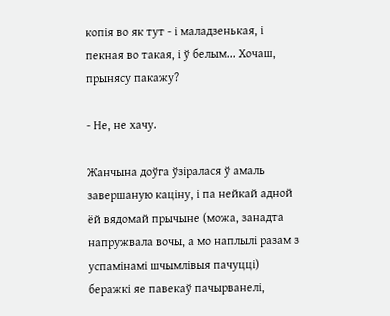копія во як тут - і маладзенькая, і пекная во такая, і ў белым... Хочаш, прынясу пакажу?

- Не, не хачу.

Жанчына доўга ўзіралася ў амаль завершаную каціну, і па нейкай адной ёй вядомай прычыне (можа, занадта напружвала вочы, а мо наплылі разам з успамінамі шчымлівыя пачуцці) беражкі яе павекаў пачырванелі,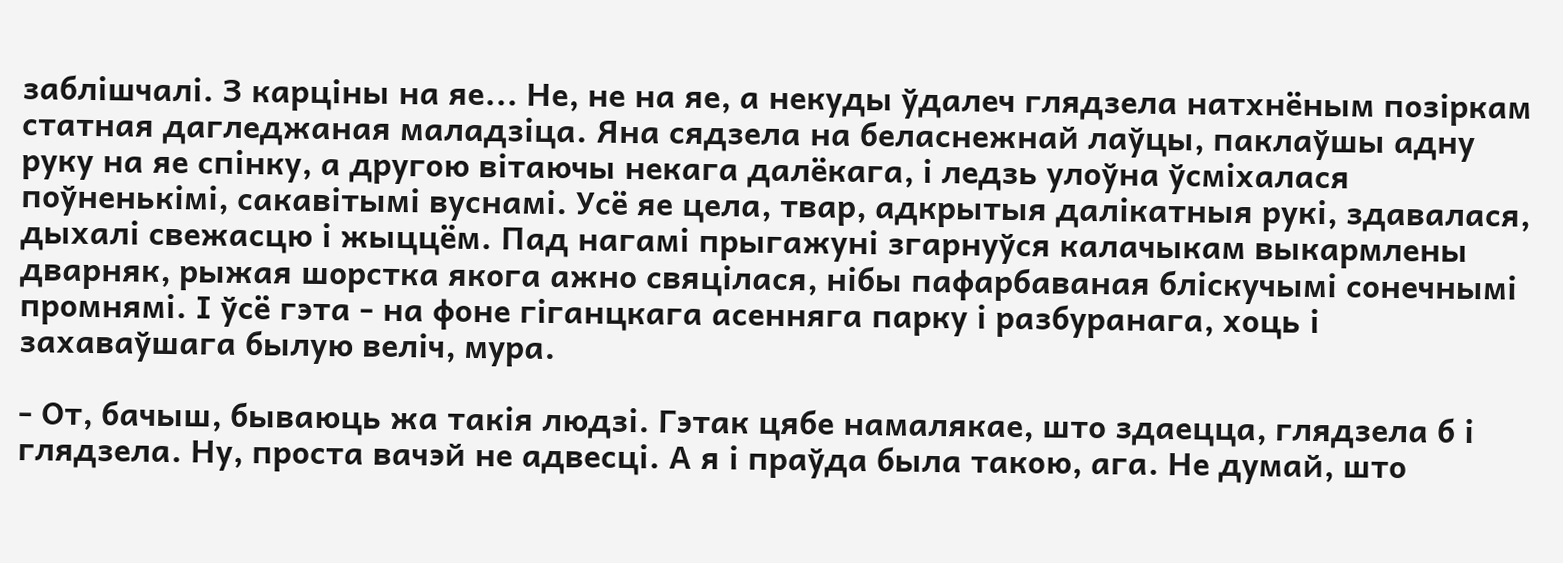заблішчалі. З карціны на яе... Не, не на яе, а некуды ўдалеч глядзела натхнёным позіркам статная дагледжаная маладзіца. Яна сядзела на беласнежнай лаўцы, паклаўшы адну руку на яе спінку, а другою вітаючы некага далёкага, і ледзь улоўна ўсміхалася поўненькімі, сакавітымі вуснамі. Усё яе цела, твар, адкрытыя далікатныя рукі, здавалася, дыхалі свежасцю і жыццём. Пад нагамі прыгажуні згарнуўся калачыкам выкармлены дварняк, рыжая шорстка якога ажно свяцілася, нібы пафарбаваная бліскучымі сонечнымі промнямі. І ўсё гэта - на фоне гіганцкага асенняга парку і разбуранага, хоць і захаваўшага былую веліч, мура.

- От, бачыш, бываюць жа такія людзі. Гэтак цябе намалякае, што здаецца, глядзела б і глядзела. Ну, проста вачэй не адвесці. А я і праўда была такою, ага. Не думай, што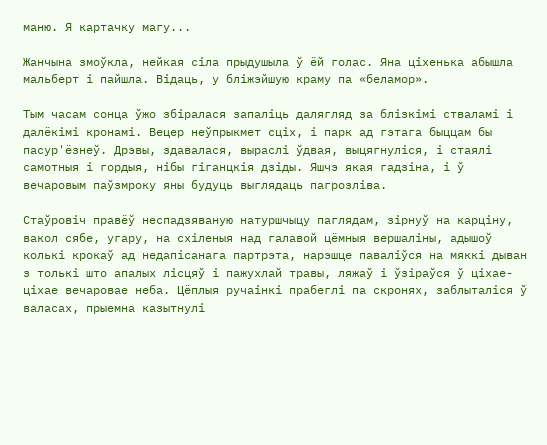маню. Я картачку магу...

Жанчына змоўкла, нейкая сіла прыдушыла ў ёй голас. Яна ціхенька абышла мальберт і пайшла. Відаць, у бліжэйшую краму па «беламор».

Тым часам сонца ўжо збіралася запаліць далягляд за блізкімі стваламі і далёкімі кронамі. Вецер неўпрыкмет сціх, і парк ад гэтага быццам бы пасур'ёзнеў. Дрэвы, здавалася, выраслі ўдвая, выцягнуліся, і стаялі самотныя і гордыя, нібы гіганцкія дзіды. Яшчэ якая гадзіна, і ў вечаровым паўзмроку яны будуць выглядаць пагрозліва.

Стаўровіч правёў неспадзяваную натуршчыцу паглядам, зірнуў на карціну, вакол сябе, угару, на схіленыя над галавой цёмныя вершаліны, адышоў колькі крокаў ад недапісанага партрэта, нарэшце паваліўся на мяккі дыван з толькі што апалых лісцяў і пажухлай травы, ляжаў і ўзіраўся ў ціхае-ціхае вечаровае неба. Цёплыя ручаінкі прабеглі па скронях, заблыталіся ў валасах, прыемна казытнулі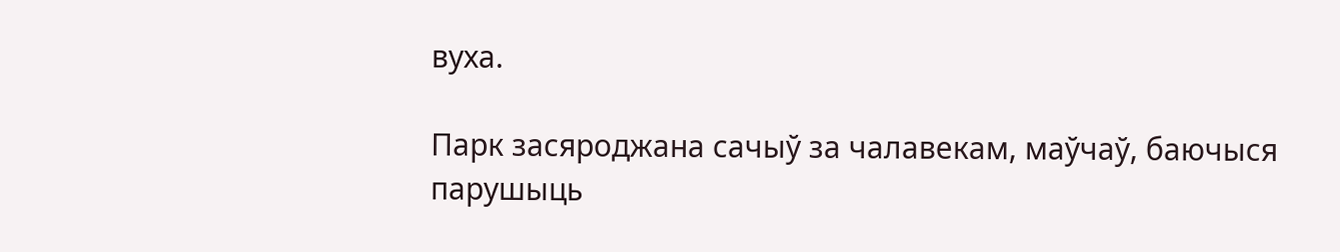вуха.

Парк засяроджана сачыў за чалавекам, маўчаў, баючыся парушыць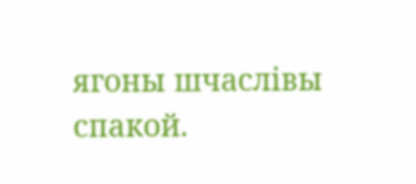ягоны шчаслівы спакой.